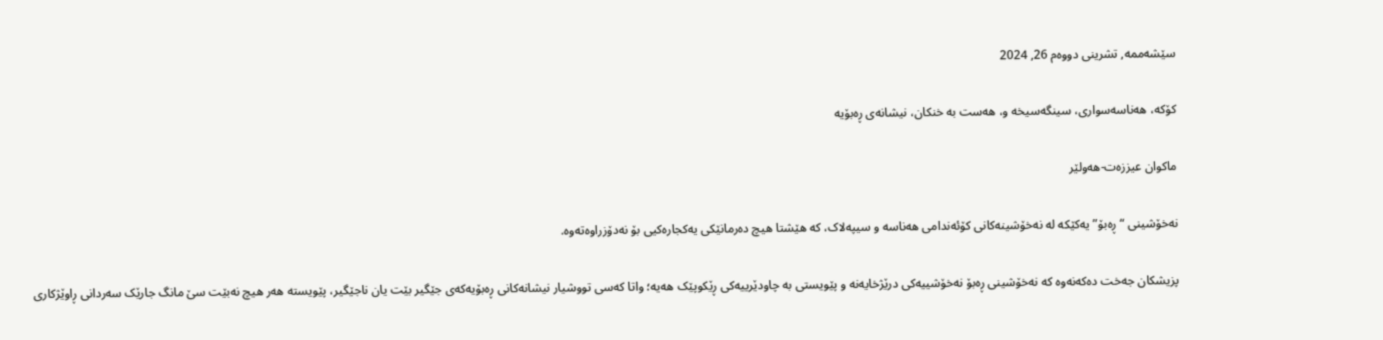سێشەممە, تشرینی دووه‌م 26, 2024

کۆکە، هەناسەسواری، سینگەسیخە و، هەست بە خنکان، نیشانەی ڕه‌بۆیە

ماكوان عيززه‌‌ت-هەولێر

نەخۆشینی “ڕەبۆ” یەكێكە لە نەخۆشینەكانی كۆئەندامی هەناسە و سیپەلاک، کە هێشتا ھیچ دەرمانێکی یەکجارەکیی بۆ نەدۆزراوەتەوە.

پزیشكان جەخت دەكەنەوە كە نەخۆشینی ڕەبۆ نەخۆشییەکی درێژخایەنە و پێویستی بە چاودێرییەکی ڕێکوپێک هەیە؛ واتا کەسی تووشیار نیشانەکانی ڕەبۆیەکەی جێگیر بێت یان ناجێگیر، پێویستە هەر هیچ نەبێت سێ مانگ جارێک سەردانی ڕاوێژکاری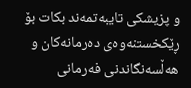و پزیشکی تایبەتمەند بکات بۆ ڕێکخستنەوەی دەرمانەکان و هەڵسەنگاندنی فەرمانی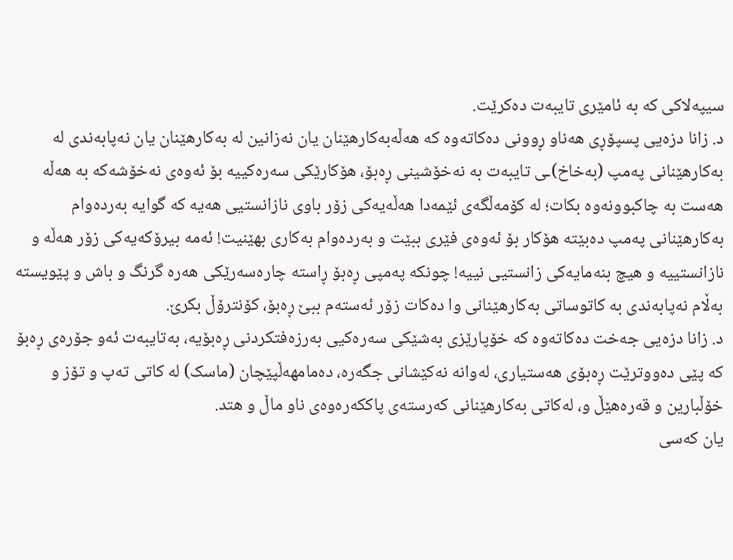سیپەلاکی کە بە ئامێری تایبەت دەکرێت.
د. زانا دزەیی پسپۆڕی هەناو ڕوونی دەكاتەوە كە هەڵەبەکارهێنان یان نەزانین لە بەکارهێنان یان نەپابەندی لە بەکارهێنانی پەمپ (بەخاخ)ـی تایبەت بە نەخۆشینی ڕەبۆ، هۆکارێکی سەرەکییە بۆ ئەوەی نەخۆشەكە بە هەڵە هەست بە چاكبوونەوە بكات؛ لە کۆمەڵگەی ئێمەدا هەڵەیەکی زۆر باوی نازانستیی هەیە کە گوایە بەردەوام بەكارهێنانی پەمپ دەبێتە هۆكار بۆ ئەوەی فێری ببێت و بەردەوام بەكاری بهێنیت! ئەمە بیرۆکەیەکی زۆر هەڵە و نازانستییە و هیچ بنەمایەکی زانستیی نییە! چونكە پەمپی ڕەبۆ ڕاستە چارەسەرێکی هەرە گرنگ و باش و پێویستە بەڵام نەپابەندی بە کاتوساتی بەکارهێنانی وا دەکات زۆر ئەستەم ببێ ڕەبۆ، کۆنترۆڵ بکرێ.
د. زانا دزەیی جەخت دەكاتەوە كە خۆپارێزی بەشێکی سەرەکیی بەرزەفتکردنی ڕەبۆیە، بەتایبەت ئەو جۆرەی ڕەبۆ کە پێی دەووترێت ڕەبۆی هەستیاری، لەوانە نەکێشانی جگەرە، دەمامهەڵپێچان (ماسک) لە کاتی تەپ و تۆز و خۆڵبارین و قەرەهێڵ و، لەکاتی بەکارھێنانی کەرستەی پاککەرەوەی ناو ماڵ و هتد.
یان کەسی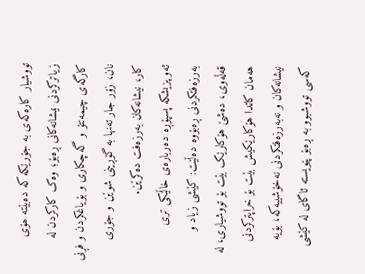تووشیار كارەكەی بە جۆرێکە کە دەبێتە ھۆی زیاترکردنی نیشانەکانی ڕەبۆ؛ وەک کارکردن لە کارگەی چیمەنتۆ و گەچکاری و بۆیاغکردن و فڕنی نان، زۆر جار تەنها بە گۆڕینی شوێن و جۆری كار، نیشانەکان بەرزەفت دەکرێن.
ئەو پزیشكە پسپۆڕە دەربارەی خاڵێكی تری بەرزەفتكردنی ڕەبۆوە دەڵێت: کێشی زیاد و قەڵەوی، دەشێ هۆکارێک بێت بۆ تووشیاری، لە هەمان کاتدا هۆکارێکیش بێت بۆ خراپترکردنی نیشانەکان و نەبەرزەفتکردنی نەخۆشییەکە، بۆیە کەسی تووشبوو بە ڕەبۆ پێویستە ئاگای لە كێشی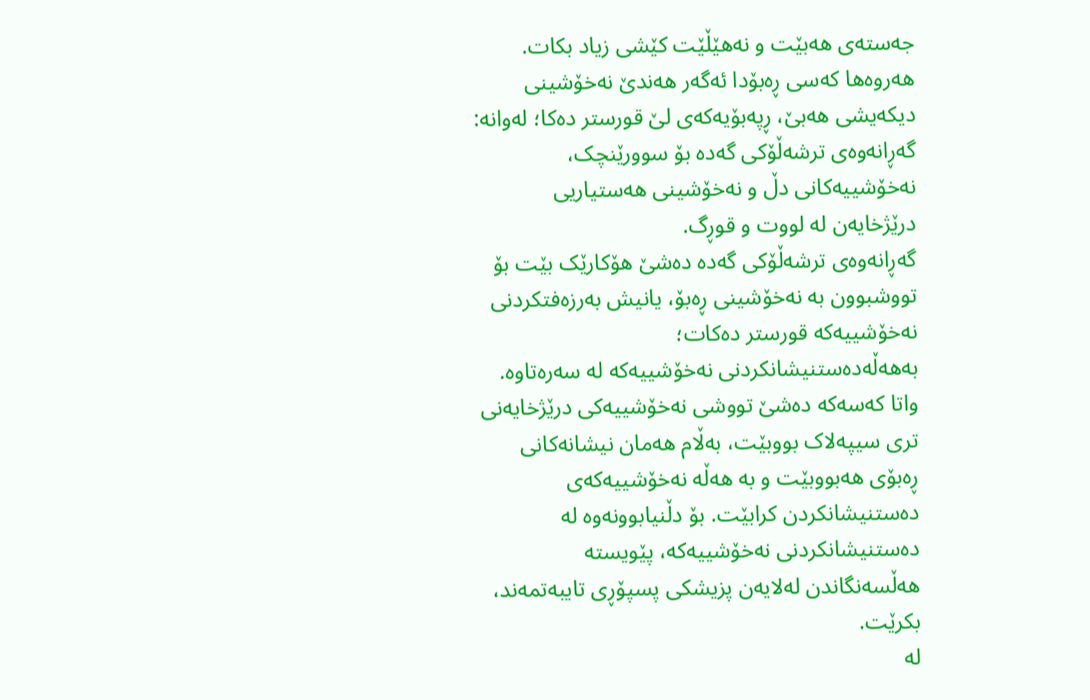جەستەی هەبێت و نەهێڵێت کێشی زیاد بکات.
هەروەها کەسی ڕەبۆدا ئەگەر هەندێ نەخۆشینی دیکەیشی هەبێ، ڕپەبۆیەکەی لێ قورستر دەکا؛ لەوانە:
گەڕانەوەی ترشەڵۆکی گەدە بۆ سوورێنچک، نەخۆشییەکانی دڵ و نەخۆشینی هەستیاریی درێژخایەن لە لووت و قوڕگ.
گەڕانەوەی ترشەڵۆکی گەدە دەشێ هۆکارێک بێت بۆ تووشبوون بە نەخۆشینی ڕەبۆ، یانیش بەرزەفتکردنی نەخۆشییەکە قورستر دەکات؛ بەهەڵەدەستنیشانکردنی نەخۆشییەکە لە سەرەتاوە. واتا کەسەکە دەشێ تووشی نەخۆشییەکی درێژخایەنی تری سیپەلاک بووبێت، بەڵام هەمان نیشانەکانی ڕەبۆی هەبووبێت و بە هەڵە نەخۆشییەکەی دەستنیشانکردن کرابێت. بۆ دڵنیابوونەوە لە دەستنیشانكردنی نەخۆشییەکە، پێویستە هەڵسەنگاندن لەلایەن پزیشکی پسپۆڕی تایبەتمەند، بکرێت.
لە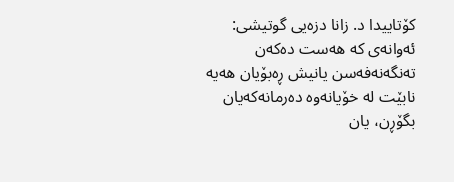كۆتاییدا د. زانا دزەیی گوتیشی: ئەوانەی كە هەست دەكەن تەنگەنەفەسن یانیش ڕەبۆیان هەیە نابێت لە خۆیانەوە دەرمانەكەیان بگۆڕن، یان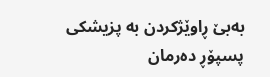بەبێ ڕاوێژكردن بە پزیشكی پسپۆڕ دەرمان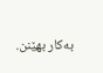بەكار بهێنن.